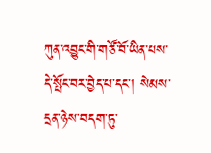ཀུན་འབྱུང་གི་གཙོ་བོ་ཡིན་པས་དེ་སྤོང་བར་བྱེད་པ་དང་། སེམས་དྲན་ཉེས་བདག་ཏུ་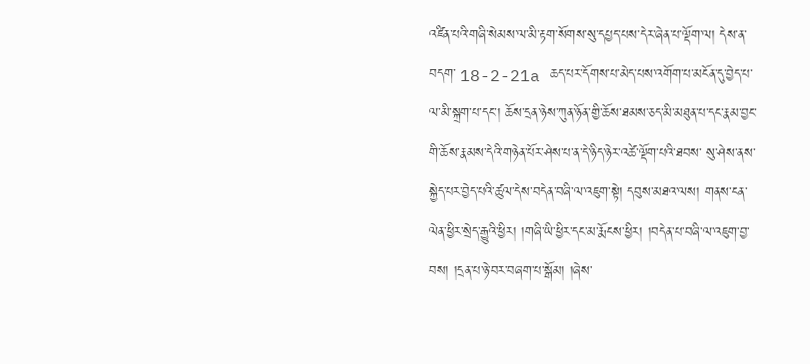འཛིན་པའི་གཞི་སེམས་ལ་མི་རྟག་སོགས་སུ་དཔྱད་པས་དེར་ཞེན་པ་ལྡོག་ལ། དེས་ན་བདག་ 18-2-21a ཆད་པར་དོགས་པ་མེད་པས་འགོག་པ་མངོན་དུ་བྱེད་པ་ལ་མི་སྐྲག་པ་དང་། ཆོས་དྲན་ཉེས་ཀུན་ཉོན་གྱི་ཆོས་ཐམས་ཅད་མི་མཐུན་པ་དང་རྣམ་བྱང་གི་ཆོས་རྣམས་དེའི་གཉེན་པོར་ཤེས་པ་ན་དེ་ཉིད་ཉེར་འཚེ་ལྡོག་པའི་ཐབས་ སུ་ཤེས་ནས་སྐྱེད་པར་བྱེད་པའི་ཚུལ་དེས་བདེན་བཞི་ལ་འཇུག་སྟེ། དབུས་མཐའ་ལས། གནས་ངན་ལེན་ཕྱིར་སྲེད་རྒྱུའི་ཕྱིར། །གཞི་ཡི་ཕྱིར་དང་མ་རྨོངས་ཕྱིར། །བདེན་པ་བཞི་ལ་འཇུག་བྱ་བས། །དྲན་པ་ཉེ་བར་བཞག་པ་སྒོམ། །ཞེས་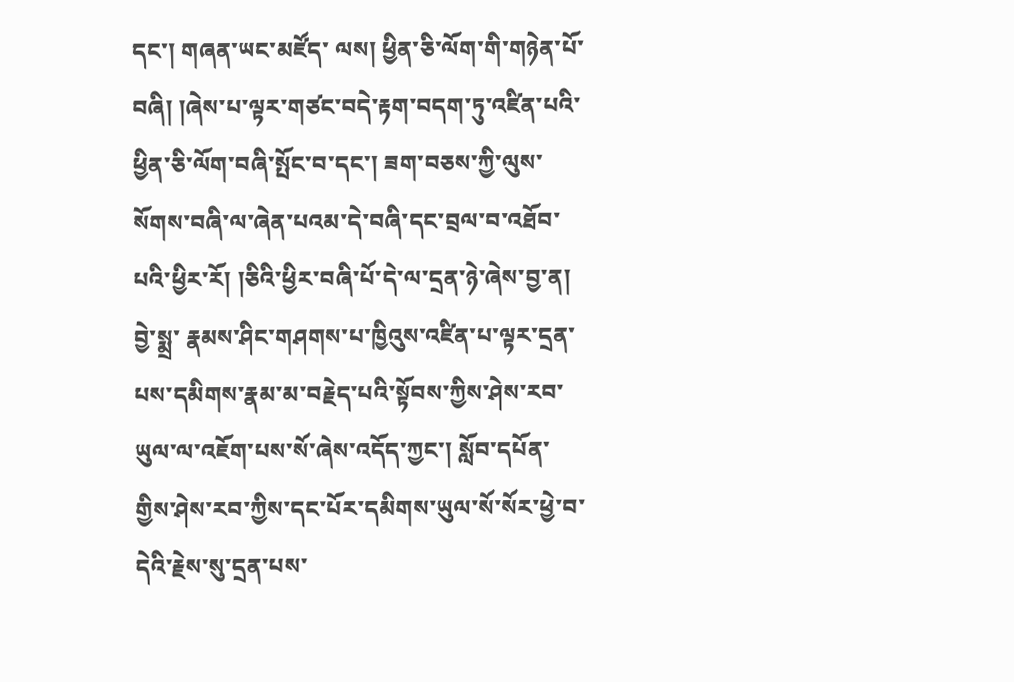དང་། གཞན་ཡང་མཛོད་ ལས། ཕྱིན་ཅི་ལོག་གི་གཉེན་པོ་བཞི། །ཞེས་པ་ལྟར་གཙང་བདེ་རྟག་བདག་ཏུ་འཛིན་པའི་ཕྱིན་ཅི་ལོག་བཞི་སྤོང་བ་དང་། ཟག་བཅས་ཀྱི་ལུས་སོགས་བཞི་ལ་ཞེན་པའམ་དེ་བཞི་དང་བྲལ་བ་འཐོབ་པའི་ཕྱིར་རོ། །ཅིའི་ཕྱིར་བཞི་པོ་དེ་ལ་དྲན་ཉེ་ཞེས་བྱ་ན། བྱེ་སྨྲ་ རྣམས་ཤིང་གཤགས་པ་ཁྱིའུས་འཛིན་པ་ལྟར་དྲན་པས་དམིགས་རྣམ་མ་བརྗེད་པའི་སྟོབས་ཀྱིས་ཤེས་རབ་ཡུལ་ལ་འཇོག་པས་སོ་ཞེས་འདོད་ཀྱང་། སློབ་དཔོན་གྱིས་ཤེས་རབ་ཀྱིས་དང་པོར་དམིགས་ཡུལ་སོ་སོར་ཕྱེ་བ་དེའི་རྗེས་སུ་དྲན་པས་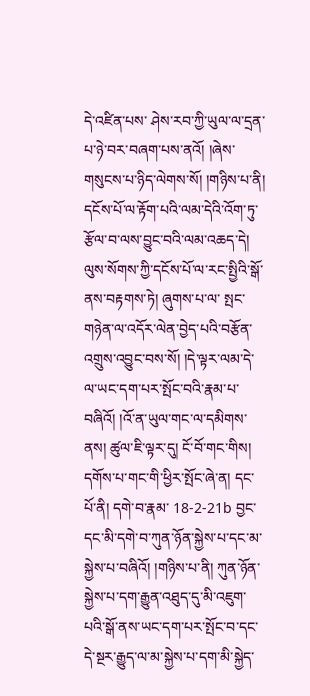དེ་འཛིན་པས་ ཤེས་རབ་ཀྱི་ཡུལ་ལ་དྲན་པ་ཉེ་བར་བཞག་པས་ནའོ། །ཞེས་གསུངས་པ་ཉིད་ལེགས་སོ། །གཉིས་པ་ནི། དངོས་པོ་ལ་རྟོག་པའི་ལམ་དེའི་འོག་ཏུ་རྩོལ་བ་ལས་བྱུང་བའི་ལམ་འཆད་དེ། ལུས་སོགས་ཀྱི་དངོས་པོ་ལ་རང་སྤྱིའི་སྒོ་ནས་བརྟགས་ཏེ། ཞུགས་པ་ལ་ སྤང་གཉེན་ལ་འདོར་ལེན་བྱེད་པའི་བརྩོན་འགྲུས་འབྱུང་བས་སོ། །དེ་ལྟར་ལམ་དེ་ལ་ཡང་དག་པར་སྤོང་བའི་རྣམ་པ་བཞིའོ། །འོ་ན་ཡུལ་གང་ལ་དམིགས་ནས། ཚུལ་ཇི་ལྟར་དུ། ངོ་བོ་གང་གིས། དགོས་པ་གང་གི་ཕྱིར་སྤོང་ཞེ་ན། དང་པོ་ནི། དགེ་བ་རྣམ་ 18-2-21b བྱང་དང་མི་དགེ་བ་ཀུན་ཉོན་སྐྱེས་པ་དང་མ་སྐྱེས་པ་བཞིའོ། །གཉིས་པ་ནི། ཀུན་ཉོན་སྐྱེས་པ་དག་རྒྱུན་འཐུད་དུ་མི་འཇུག་པའི་སྒོ་ནས་ཡང་དག་པར་སྤོང་བ་དང་དེ་སྔར་རྒྱུད་ལ་མ་སྐྱེས་པ་དག་མི་སྐྱེད་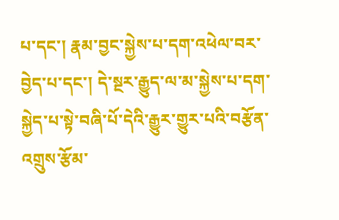པ་དང་། རྣམ་བྱང་སྐྱེས་པ་དག་འཕེལ་བར་བྱེད་པ་དང་། དེ་སྔར་རྒྱུད་ལ་མ་སྐྱེས་པ་དག་སྐྱེད་པ་སྟེ་བཞི་པོ་དེའི་རྒྱུར་གྱུར་པའི་བརྩོན་འགྲུས་རྩོམ་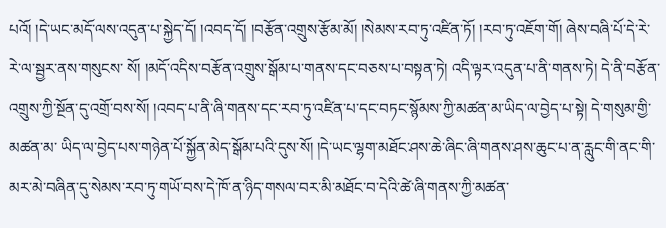པའོ། །དེ་ཡང་མདོ་ལས་འདུན་པ་སྐྱེད་དོ། །འབད་དོ། །བརྩོན་འགྲུས་རྩོམ་མོ། །སེམས་རབ་ཏུ་འཛིན་ཏོ། །རབ་ཏུ་འཇོག་གོ། ཞེས་བཞི་པོ་དེ་རེ་རེ་ལ་སྦྱར་ནས་གསུངས་ སོ། །མདོ་འདིས་བརྩོན་འགྲུས་སྒོམ་པ་གནས་དང་བཅས་པ་བསྟན་ཏེ། འདི་ལྟར་འདུན་པ་ནི་གནས་ཏེ། དེ་ནི་བརྩོན་འགྲུས་ཀྱི་སྔོན་དུ་འགྲོ་བས་སོ། །འབད་པ་ནི་ཞི་གནས་དང་རབ་ཏུ་འཛིན་པ་དང་བཏང་སྙོམས་ཀྱི་མཚན་མ་ཡིད་ལ་བྱེད་པ་སྟེ། དེ་གསུམ་གྱི་མཚན་མ་ ཡིད་ལ་བྱེད་པས་གཉེན་པོ་སྐྱོན་མེད་སྒོམ་པའི་དུས་སོ། །དེ་ཡང་ལྷག་མཐོང་ཤས་ཆེ་ཞིང་ཞི་གནས་ཤས་ཆུང་པ་ན་རླུང་གི་ནང་གི་མར་མེ་བཞིན་དུ་སེམས་རབ་ཏུ་གཡོ་བས་དེ་ཁོ་ན་ཉིད་གསལ་བར་མི་མཐོང་བ་དེའི་ཚེ་ཞི་གནས་ཀྱི་མཚན་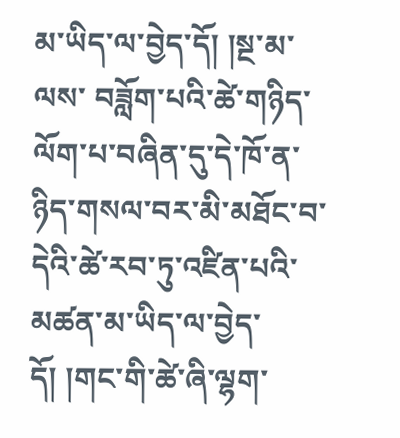མ་ཡིད་ལ་བྱེད་དོ། །སྔ་མ་ལས་ བཟློག་པའི་ཚེ་གཉིད་ལོག་པ་བཞིན་དུ་དེ་ཁོ་ན་ཉིད་གསལ་བར་མི་མཐོང་བ་དེའི་ཚེ་རབ་ཏུ་འཛིན་པའི་མཚན་མ་ཡིད་ལ་བྱེད་དོ། །གང་གི་ཚེ་ཞི་ལྷག་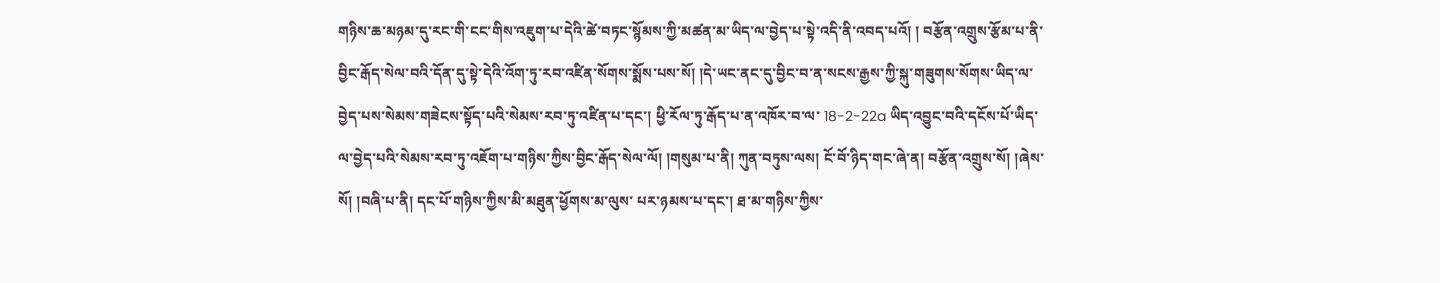གཉིས་ཆ་མཉམ་དུ་རང་གི་ངང་གིས་འཇུག་པ་དེའི་ཚེ་བཏང་སྙོམས་ཀྱི་མཚན་མ་ཡིད་ལ་བྱེད་པ་སྟེ་འདི་ནི་འབད་པའོ། ། བརྩོན་འགྲུས་རྩོམ་པ་ནི་བྱིང་རྒོད་སེལ་བའི་དོན་དུ་སྟེ་དེའི་འོག་ཏུ་རབ་འཛིན་སོགས་སྨོས་པས་སོ། །དེ་ཡང་ནང་དུ་བྱིང་བ་ན་སངས་རྒྱས་ཀྱི་སྐུ་གཟུགས་སོགས་ཡིད་ལ་བྱེད་པས་སེམས་གཟེངས་སྟོད་པའི་སེམས་རབ་ཏུ་འཛིན་པ་དང་། ཕྱི་རོལ་ཏུ་རྒོད་པ་ན་འཁོར་བ་ལ་ 18-2-22a ཡིད་འབྱུང་བའི་དངོས་པོ་ཡིད་ལ་བྱེད་པའི་སེམས་རབ་ཏུ་འཇོག་པ་གཉིས་ཀྱིས་བྱིང་རྒོད་སེལ་ལོ། །གསུམ་པ་ནི། ཀུན་བཏུས་ལས། ངོ་བོ་ཉིད་གང་ཞེ་ན། བརྩོན་འགྲུས་སོ། །ཞེས་སོ། །བཞི་པ་ནི། དང་པོ་གཉིས་ཀྱིས་མི་མཐུན་ཕྱོགས་མ་ལུས་ པར་ཉམས་པ་དང་། ཐ་མ་གཉིས་ཀྱིས་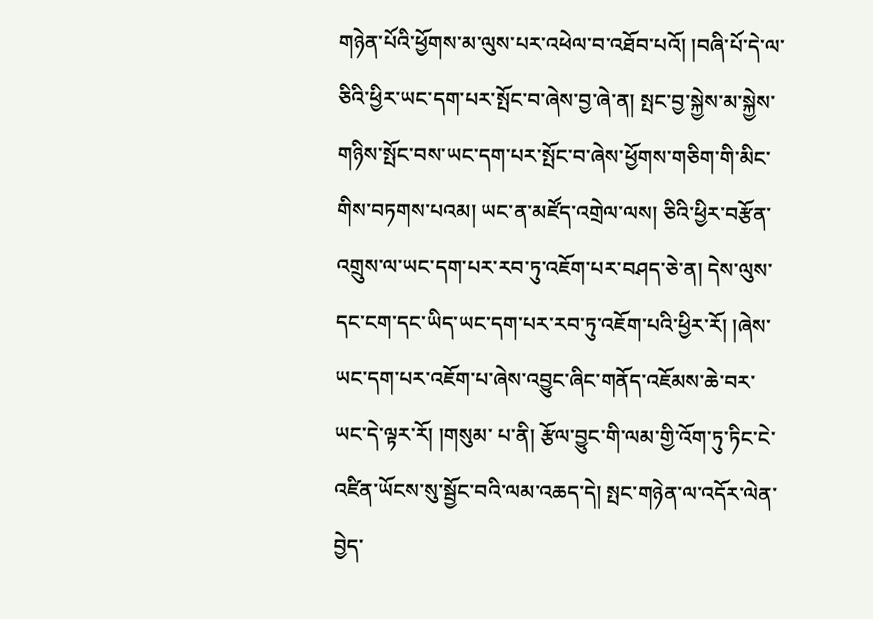གཉེན་པོའི་ཕྱོགས་མ་ལུས་པར་འཕེལ་བ་འཐོབ་པའོ། །བཞི་པོ་དེ་ལ་ཅིའི་ཕྱིར་ཡང་དག་པར་སྤོང་བ་ཞེས་བྱ་ཞེ་ན། སྤང་བྱ་སྐྱེས་མ་སྐྱེས་གཉིས་སྤོང་བས་ཡང་དག་པར་སྤོང་བ་ཞེས་ཕྱོགས་གཅིག་གི་མིང་གིས་བཏགས་པའམ། ཡང་ན་མཛོད་འགྲེལ་ལས། ཅིའི་ཕྱིར་བརྩོན་འགྲུས་ལ་ཡང་དག་པར་རབ་ཏུ་འཇོག་པར་བཤད་ཅེ་ན། དེས་ལུས་དང་ངག་དང་ཡིད་ཡང་དག་པར་རབ་ཏུ་འཇོག་པའི་ཕྱིར་རོ། །ཞེས་ཡང་དག་པར་འཇོག་པ་ཞེས་འབྱུང་ཞིང་གནོད་འཇོམས་ཆེ་བར་ཡང་དེ་ལྟར་རོ། །གསུམ་ པ་ནི། རྩོལ་བྱུང་གི་ལམ་གྱི་འོག་ཏུ་ཏིང་ངེ་འཛིན་ཡོངས་སུ་སྦྱོང་བའི་ལམ་འཆད་དེ། སྤང་གཉེན་ལ་འདོར་ལེན་བྱེད་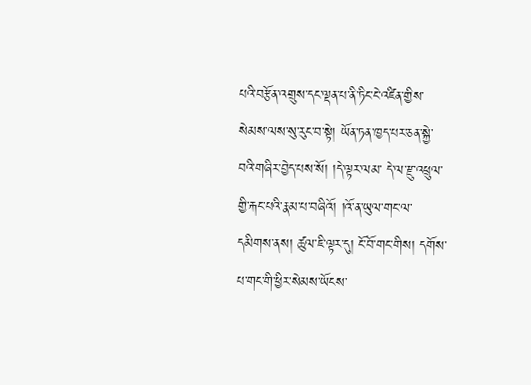པའི་བརྩོན་འགྲུས་དང་ལྡན་པ་ནི་ཏིང་ངེ་འཛིན་གྱིས་སེམས་ལས་སུ་རུང་བ་སྟེ། ཡོན་ཏན་ཁྱད་པར་ཅན་སྐྱེ་བའི་གཞིར་བྱེད་པས་སོ། །དེ་ལྟར་ལམ་ དེ་ལ་རྫུ་འཕྲུལ་གྱི་རྐང་པའི་རྣམ་པ་བཞིའོ། །འོ་ན་ཡུལ་གང་ལ་དམིགས་ནས། ཚུལ་ཇི་ལྟར་དུ། ངོ་བོ་གང་གིས། དགོས་པ་གང་གི་ཕྱིར་སེམས་ཡོངས་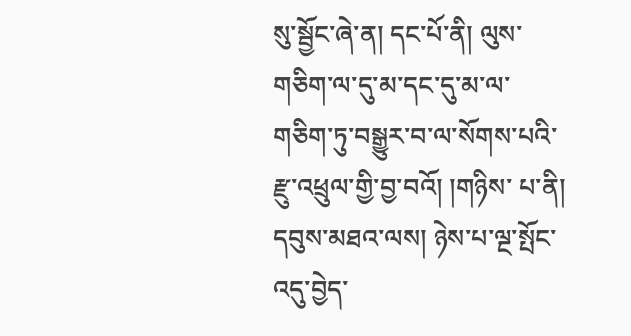སུ་སྦྱོང་ཞེ་ན། དང་པོ་ནི། ལུས་གཅིག་ལ་དུ་མ་དང་དུ་མ་ལ་གཅིག་ཏུ་བསྒྱུར་བ་ལ་སོགས་པའི་རྫུ་འཕྲུལ་གྱི་བྱ་བའོ། །གཉིས་ པ་ནི། དབུས་མཐའ་ལས། ཉེས་པ་ལྔ་སྤོང་འདུ་བྱེད་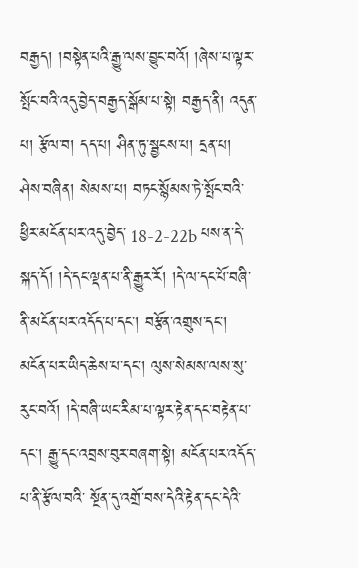བརྒྱད། །བསྟེན་པའི་རྒྱུ་ལས་བྱུང་བའོ། །ཞེས་པ་ལྟར་སྤོང་བའི་འདུ་བྱེད་བརྒྱད་སྒོམ་པ་སྟེ། བརྒྱད་ནི། འདུན་པ། རྩོལ་བ། དད་པ། ཤིན་ཏུ་སྦྱངས་པ། དྲན་པ། ཤེས་བཞིན། སེམས་པ། བཏང་སྙོམས་ཏེ་སྤོང་བའི་ཕྱིར་མངོན་པར་འདུ་བྱེད་ 18-2-22b པས་ན་དེ་སྐད་དོ། །དེ་དང་ལྡན་པ་ནི་རྒྱུར་རོ། །དེ་ལ་དང་པོ་བཞི་ནི་མངོན་པར་འདོད་པ་དང་། བརྩོན་འགྲུས་དང་། མངོན་པར་ཡིད་ཆེས་པ་དང་། ལུས་སེམས་ལས་སུ་རུང་བའོ། །དེ་བཞི་ཡང་རིམ་པ་ལྟར་རྟེན་དང་བརྟེན་པ་དང་། རྒྱུ་དང་འབྲས་བུར་བཞག་སྟེ། མངོན་པར་འདོད་པ་ནི་རྩོལ་བའི་ སྔོན་དུ་འགྲོ་བས་དེའི་རྟེན་དང་དེའི་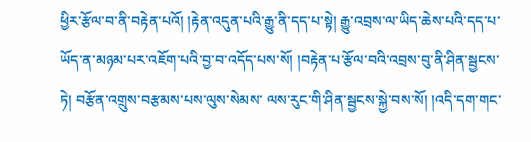ཕྱིར་རྩོལ་བ་ནི་བརྟེན་པའོ། །རྟེན་འདུན་པའི་རྒྱུ་ནི་དད་པ་སྟེ། རྒྱུ་འབྲས་ལ་ཡིད་ཆེས་པའི་དད་པ་ཡོད་ན་མཉམ་པར་འཇོག་པའི་བྱ་བ་འདོད་པས་སོ། །བརྟེན་པ་རྩོལ་བའི་འབྲས་བུ་ནི་ཤིན་སྦྱངས་ཏེ། བརྩོན་འགྲུས་བརྩམས་པས་ལུས་སེམས་ ལས་རུང་གི་ཤིན་སྦྱངས་སྐྱེ་བས་སོ། །འདི་དག་གང་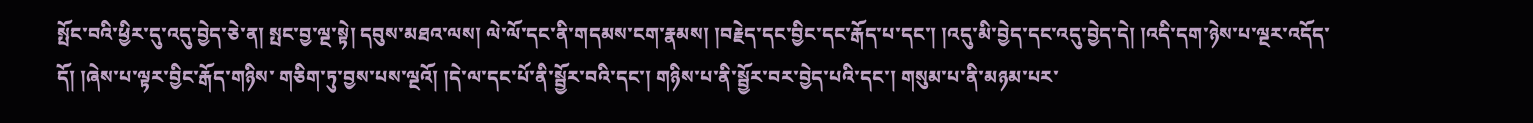སྤོང་བའི་ཕྱིར་དུ་འདུ་བྱེད་ཅེ་ན། སྤང་བྱ་ལྔ་སྟེ། དབུས་མཐའ་ལས། ལེ་ལོ་དང་ནི་གདམས་ངག་རྣམས། །བརྗེད་དང་བྱིང་དང་རྒོད་པ་དང་། །འདུ་མི་བྱེད་དང་འདུ་བྱེད་དེ། །འདི་དག་ཉེས་པ་ལྔར་འདོད་དོ། །ཞེས་པ་ལྟར་བྱིང་རྒོད་གཉིས་ གཅིག་ཏུ་བྱས་པས་ལྔའོ། །དེ་ལ་དང་པོ་ནི་སྦྱོར་བའི་དང་། གཉིས་པ་ནི་སྦྱོར་བར་བྱེད་པའི་དང་། གསུམ་པ་ནི་མཉམ་པར་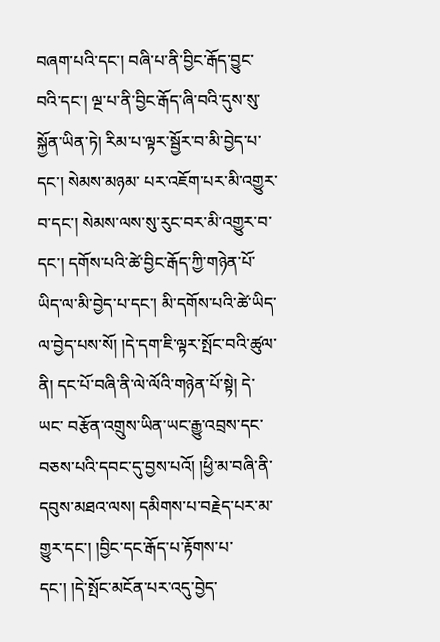བཞག་པའི་དང་། བཞི་པ་ནི་བྱིང་རྒོད་བྱུང་བའི་དང་། ལྔ་པ་ནི་བྱིང་རྒོད་ཞི་བའི་དུས་སུ་སྐྱོན་ཡིན་ཏེ། རིམ་པ་ལྟར་སྦྱོར་བ་མི་བྱེད་པ་དང་། སེམས་མཉམ་ པར་འཇོག་པར་མི་འགྱུར་བ་དང་། སེམས་ལས་སུ་རུང་བར་མི་འགྱུར་བ་དང་། དགོས་པའི་ཚེ་བྱིང་རྒོད་ཀྱི་གཉེན་པོ་ཡིད་ལ་མི་བྱེད་པ་དང་། མི་དགོས་པའི་ཚེ་ཡིད་ལ་བྱེད་པས་སོ། །དེ་དག་ཇི་ལྟར་སྤོང་བའི་ཚུལ་ནི། དང་པོ་བཞི་ནི་ལེ་ལོའི་གཉེན་པོ་སྟེ། དེ་ཡང་ བརྩོན་འགྲུས་ཡིན་ཡང་རྒྱུ་འབྲས་དང་བཅས་པའི་དབང་དུ་བྱས་པའོ། །ཕྱི་མ་བཞི་ནི་དབུས་མཐའ་ལས། དམིགས་པ་བརྗེད་པར་མ་གྱུར་དང་། །བྱིང་དང་རྒོད་པ་རྟོགས་པ་དང་། །དེ་སྤོང་མངོན་པར་འདུ་བྱེད་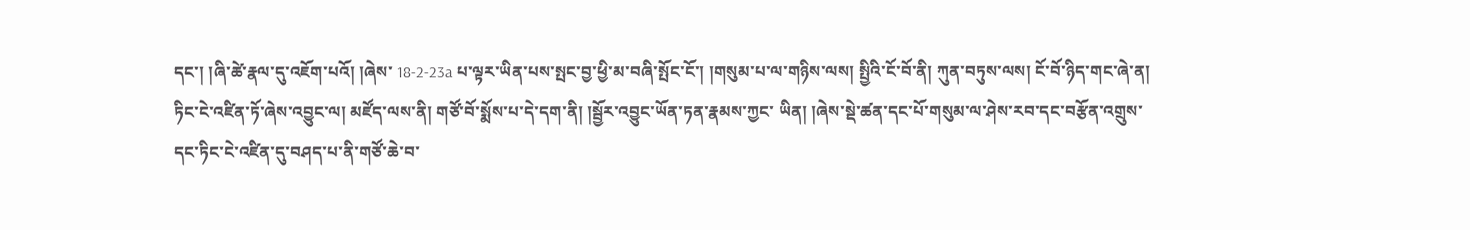དང་། །ཞི་ཚེ་རྣལ་དུ་འཇོག་པའོ། །ཞེས་ 18-2-23a པ་ལྟར་ཡིན་པས་སྤང་བྱ་ཕྱི་མ་བཞི་སྤོང་ངོ་། །གསུམ་པ་ལ་གཉིས་ལས། སྤྱིའི་ངོ་བོ་ནི། ཀུན་བཏུས་ལས། ངོ་བོ་ཉིད་གང་ཞེ་ན། ཏིང་ངེ་འཛིན་ཏོ་ཞེས་འབྱུང་ལ། མཛོད་ལས་ནི། གཙོ་བོ་སྨོས་པ་དེ་དག་ནི། །སྦྱོར་འབྱུང་ཡོན་ཏན་རྣམས་ཀྱང་ ཡིན། །ཞེས་སྡེ་ཚན་དང་པོ་གསུམ་ལ་ཤེས་རབ་དང་བརྩོན་འགྲུས་དང་ཏིང་ངེ་འཛིན་དུ་བཤད་པ་ནི་གཙོ་ཆེ་བ་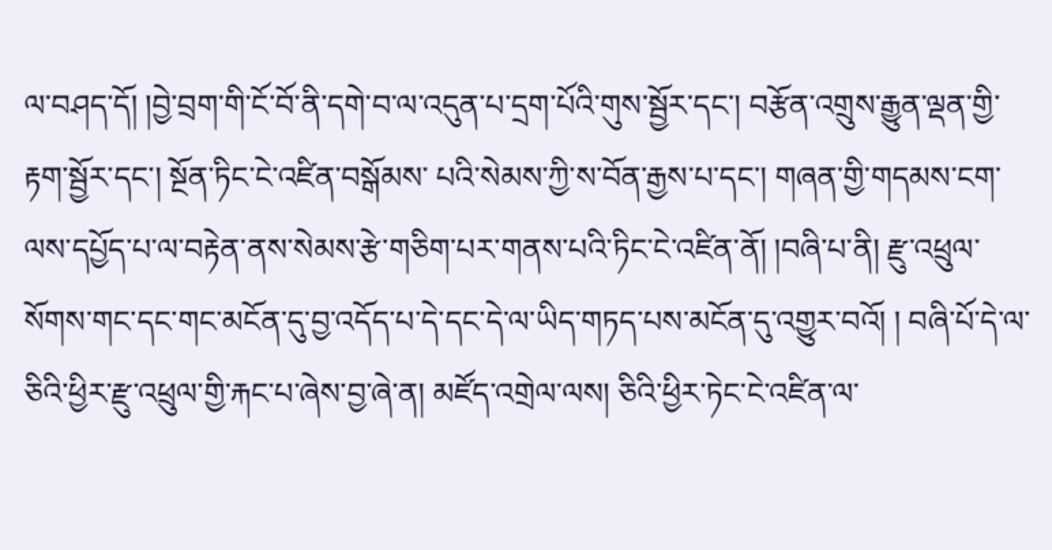ལ་བཤད་དོ། །བྱེ་བྲག་གི་ངོ་བོ་ནི་དགེ་བ་ལ་འདུན་པ་དྲག་པོའི་གུས་སྦྱོར་དང་། བརྩོན་འགྲུས་རྒྱུན་ལྡན་གྱི་རྟག་སྦྱོར་དང་། སྔོན་ཏིང་ངེ་འཛིན་བསྒོམས་ པའི་སེམས་ཀྱི་ས་བོན་རྒྱས་པ་དང་། གཞན་གྱི་གདམས་ངག་ལས་དཔྱོད་པ་ལ་བརྟེན་ནས་སེམས་རྩེ་གཅིག་པར་གནས་པའི་ཏིང་ངེ་འཛིན་ནོ། །བཞི་པ་ནི། རྫུ་འཕྲུལ་སོགས་གང་དང་གང་མངོན་དུ་བྱ་འདོད་པ་དེ་དང་དེ་ལ་ཡིད་གཏད་པས་མངོན་དུ་འགྱུར་བའོ། ། བཞི་པོ་དེ་ལ་ཅིའི་ཕྱིར་རྫུ་འཕྲུལ་གྱི་རྐང་པ་ཞེས་བྱ་ཞེ་ན། མཛོད་འགྲེལ་ལས། ཅིའི་ཕྱིར་ཏེང་ངེ་འཛིན་ལ་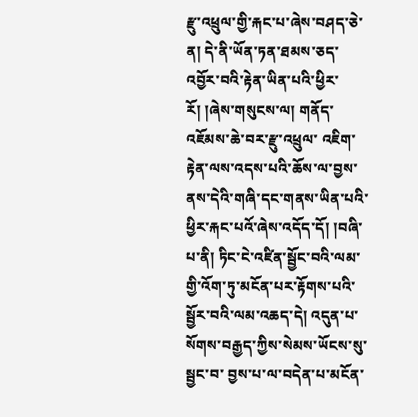རྫུ་འཕྲུལ་གྱི་རྐང་པ་ཞེས་བཤད་ཅེ་ན། དེ་ནི་ཡོན་ཏན་ཐམས་ཅད་འབྱོར་བའི་རྟེན་ཡིན་པའི་ཕྱིར་རོ། །ཞེས་གསུངས་ལ། གནོད་འཇོམས་ཆེ་བར་རྫུ་འཕྲུལ་ འཇིག་རྟེན་ལས་འདས་པའི་ཆོས་ལ་བྱས་ནས་དེའི་གཞི་དང་གནས་ཡིན་པའི་ཕྱིར་རྐང་པའོ་ཞེས་འདོད་དོ། །བཞི་པ་ནི། ཏིང་ངེ་འཛིན་སྦྱོང་བའི་ལམ་གྱི་འོག་ཏུ་མངོན་པར་རྟོགས་པའི་སྦྱོར་བའི་ལམ་འཆད་དེ། འདུན་པ་སོགས་བརྒྱད་ཀྱིས་སེམས་ཡོངས་སུ་སྦྱང་བ་ བྱས་པ་ལ་བདེན་པ་མངོན་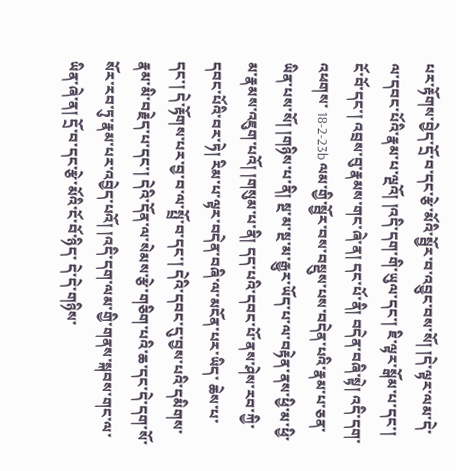པར་རྟོགས་བྱེད་དྲོ་བ་དང་རྩེ་མོའི་སྦྱོར་བ་འབྱུང་བས་སོ། །དེ་ལྟར་ལམ་དེ་ལ་དབང་པོའི་རྣམ་པ་ལྔའོ། །འདི་དག་གི་ཡུལ་དང་། ཇི་ལྟར་སྒོམ་པ་དང་། ངོ་བོ་དང་། འབྲས་བུ་རྣམས་གང་ཞེ་ན། དང་པོ་ནི། བདེན་བཞི་སྟེ། འདི་དག་འཕགས་ 18-2-23b ལམ་གྱི་སྦྱོར་བས་བསྡུས་པས་བདེན་པའི་རྣམ་པ་ཅན་ཡིན་པས་སོ། །གཉིས་པ་ནི། སྔ་མ་སྔ་མ་རྒྱུར་ཡོད་པ་ལ་བརྟེན་ནས་ཕྱི་མ་ཕྱི་མ་རྣམས་འཇུག་པའོ། །གསུམ་པ་ནི། དད་པའི་དབང་པོ་ནས་ཤེས་རབ་ཀྱི་དབང་པོའི་བར་ཏེ། རིམ་པ་ལྟར་བདེན་བཞི་ལ་མངོན་པར་ཡིད་ ཆེས་པ་དང་། དེ་རྟོགས་པར་བྱ་བ་ལ་སྤྲོ་བ་དང་། དེའི་དབང་དུ་བྱས་པའི་དམིགས་རྣམ་མི་བརྗེད་པ་དང་། དེའི་དོན་ལ་སེམས་རྩེ་གཅིག་པའི་ཆ་དང་དེ་དག་སོ་སོར་རབ་ཏུ་རྣམ་པར་འབྱེད་པའོ། །འདི་དག་ལམ་གྱི་གནས་སྐབས་གང་ལ་ཡིན་ཞེ་ན། དྲོ་བ་དང་རྩེ་མོའི་ངོ་བོ་ཉིད་ དེ་དེ་གཉིས་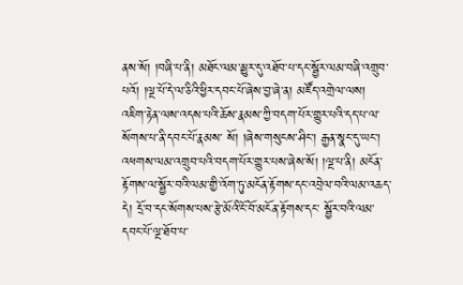ནས་སོ། །བཞི་པ་ནི། མཐོང་ལམ་མྱུར་དུ་འཐོབ་པ་དང་སྦྱོར་ལམ་བཞི་འགྲུབ་པའོ། །ལྔ་པོ་དེ་ལ་ཅིའི་ཕྱིར་དབང་པོ་ཞེས་བྱ་ཞེ་ན། མཛོད་འགྲེལ་ལས། འཇིག་རྟེན་ལས་འདས་པའི་ཆོས་རྣམས་ཀྱི་བདག་པོར་གྱུར་པའི་དད་པ་ལ་སོགས་པ་ནི་དབང་པོ་རྣམས་ སོ། །ཞེས་གསུངས་ཤིང་། རྒྱན་སྣང་དུ་ཡང་། འཕགས་ལམ་འགྲུབ་པའི་བདག་པོར་གྱུར་པས་ཞེས་སོ། །ལྔ་པ་ནི། མངོན་རྟོགས་ལ་སྦྱོར་བའི་ལམ་གྱི་འོག་ཏུ་མངོན་རྟོགས་དང་འབྲེལ་བའི་ལམ་འཆད་དེ། དྲོ་བ་དང་སོགས་པས་རྩེ་མོའི་ངོ་བོ་མངོན་རྟོགས་དང་ སྦྱོར་བའི་ལམ་དབང་པོ་ལྔ་ཐོབ་པ་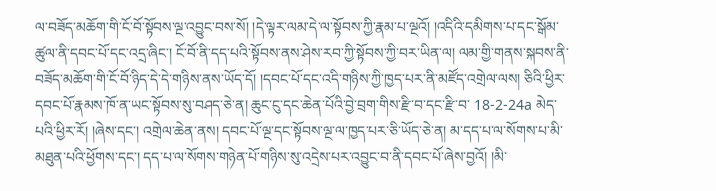ལ་བཟོད་མཆོག་གི་ངོ་བོ་སྟོབས་ལྔ་འབྱུང་བས་སོ། །དེ་ལྟར་ལམ་དེ་ལ་སྟོབས་ཀྱི་རྣམ་པ་ལྔའོ། །འདིའི་དམིགས་པ་དང་སྒོམ་ཚུལ་ནི་དབང་པོ་དང་འདྲ་ཞིང་། ངོ་བོ་ནི་དད་པའི་སྟོབས་ནས་ཤེས་རབ་ཀྱི་སྟོབས་ཀྱི་བར་ཡིན་ལ། ལམ་གྱི་གནས་སྐབས་ནི་བཟོད་མཆོག་གི་ངོ་བོ་ཉིད་དེ་དེ་གཉིས་ནས་ཡོད་དོ། །དབང་པོ་དང་འདི་གཉིས་ཀྱི་ཁྱད་པར་ནི་མཛོད་འགྲེལ་ལས། ཅིའི་ཕྱིར་དབང་པོ་རྣམས་ཁོ་ན་ཡང་སྟོབས་སུ་བཤད་ཅེ་ན། ཆུང་ངུ་དང་ཆེན་པོའི་བྱེ་བྲག་གིས་རྫི་བ་དང་རྫི་བ་ 18-2-24a མེད་པའི་ཕྱིར་རོ། །ཞེས་དང་། འགྲེལ་ཆེན་ནས། དབང་པོ་ལྔ་དང་སྟོབས་ལྔ་ལ་ཁྱད་པར་ཅི་ཡོད་ཅེ་ན། མ་དད་པ་ལ་སོགས་པ་མི་མཐུན་པའི་ཕྱོགས་དང་། དད་པ་ལ་སོགས་གཉེན་པོ་གཉིས་སུ་འདྲེས་པར་འབྱུང་བ་ནི་དབང་པོ་ཞེས་བྱའོ། །མི་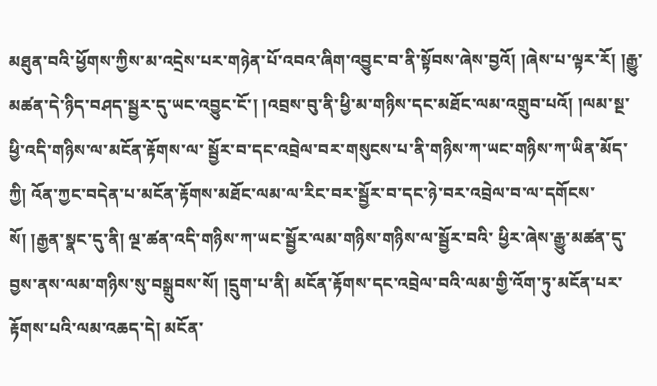མཐུན་བའི་ཕྱོགས་ཀྱིས་མ་འདྲེས་པར་གཉེན་པོ་འབའ་ཞིག་འབྱུང་བ་ནི་སྟོབས་ཞེས་བྱའོ། །ཞེས་པ་ལྟར་རོ། །རྒྱུ་མཚན་དེ་ཉིད་བཤད་སྦྱར་དུ་ཡང་འབྱུང་ངོ་། །འབྲས་བུ་ནི་ཕྱི་མ་གཉིས་དང་མཐོང་ལམ་འགྲུབ་པའོ། །ལམ་སྔ་ཕྱི་འདི་གཉིས་ལ་མངོན་རྟོགས་ལ་ སྦྱོར་བ་དང་འབྲེལ་བར་གསུངས་པ་ནི་གཉིས་ཀ་ཡང་གཉིས་ཀ་ཡིན་མོད་ཀྱི། འོན་ཀྱང་བདེན་པ་མངོན་རྟོགས་མཐོང་ལམ་ལ་རིང་བར་སྦྱོར་བ་དང་ཉེ་བར་འབྲེལ་བ་ལ་དགོངས་སོ། །རྒྱན་སྣང་དུ་ནི། ལྔ་ཚན་འདི་གཉིས་ཀ་ཡང་སྦྱོར་ལམ་གཉིས་གཉིས་ལ་སྦྱོར་བའི་ ཕྱིར་ཞེས་རྒྱུ་མཚན་དུ་བྱས་ནས་ལམ་གཉིས་སུ་བསྒྲུབས་སོ། །དྲུག་པ་ནི། མངོན་རྟོགས་དང་འབྲེལ་བའི་ལམ་གྱི་འོག་ཏུ་མངོན་པར་རྟོགས་པའི་ལམ་འཆད་དེ། མངོན་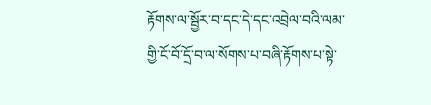རྟོགས་ལ་སྦྱོར་བ་དང་དེ་དང་འབྲེལ་བའི་ལམ་གྱི་ངོ་བོ་དྲོ་བ་ལ་སོགས་པ་བཞི་རྟོགས་པ་སྟེ་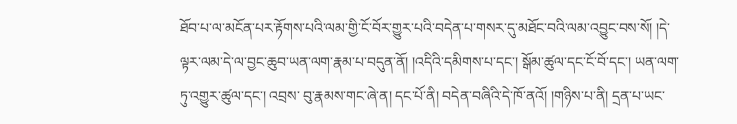ཐོབ་པ་ལ་མངོན་པར་རྟོགས་པའི་ལམ་གྱི་ངོ་བོར་གྱུར་པའི་བདེན་པ་གསར་དུ་མཐོང་བའི་ལམ་འབྱུང་བས་སོ། །དེ་ལྟར་ལམ་དེ་ལ་བྱང་ཆུབ་ཡན་ལག་རྣམ་པ་བདུན་ནོ། །འདིའི་དམིགས་པ་དང་། སྒོམ་ཚུལ་དང་ངོ་བོ་དང་། ཡན་ལག་ཏུ་འགྱུར་ཚུལ་དང་། འབྲས་ བུ་རྣམས་གང་ཞེ་ན། དང་པོ་ནི། བདེན་བཞིའི་དེ་ཁོ་ནའོ། །གཉིས་པ་ནི། དྲན་པ་ཡང་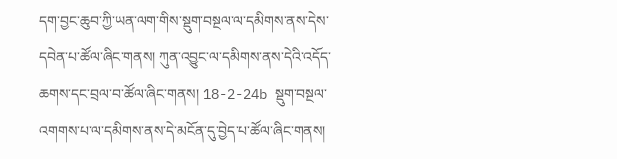དག་བྱང་ཆུབ་ཀྱི་ཡན་ལག་གིས་སྡུག་བསྔལ་ལ་དམིགས་ནས་དེས་དབེན་པ་ཚོལ་ཞིང་གནས། ཀུན་འབྱུང་ལ་དམིགས་ནས་དེའི་འདོད་ཆགས་དང་བྲལ་བ་ཚོལ་ཞིང་གནས། 18-2-24b སྡུག་བསྔལ་འགགས་པ་ལ་དམིགས་ནས་དེ་མངོན་དུ་བྱེད་པ་ཚོལ་ཞིང་གནས།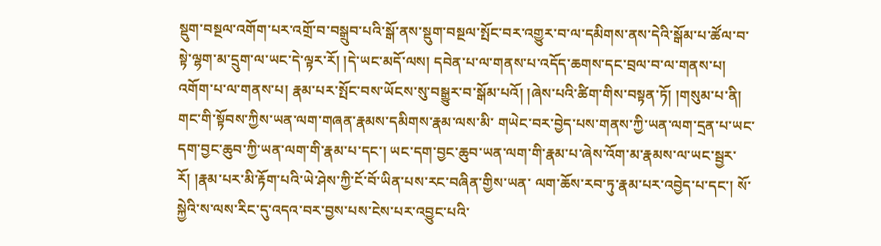སྡུག་བསྔལ་འགོག་པར་འགྲོ་བ་བསྒྲུབ་པའི་སྒོ་ནས་སྡུག་བསྔལ་སྤོང་བར་འགྱུར་བ་ལ་དམིགས་ནས་དེའི་སྒོམ་པ་ཚོལ་བ་སྟེ་ལྷག་མ་དྲུག་ལ་ཡང་དེ་ལྟར་རོ། །དེ་ཡང་མདོ་ལས། དབེན་པ་ལ་གནས་པ་འདོད་ཆགས་དང་བྲལ་བ་ལ་གནས་པ། འགོག་པ་ལ་གནས་པ། རྣམ་པར་སྤོང་བས་ཡོངས་སུ་བསྒྱུར་བ་སྒོམ་པའོ། །ཞེས་པའི་ཚིག་གིས་བསྟན་ཏོ། །གསུམ་པ་ནི། གང་གི་སྟོབས་ཀྱིས་ཡན་ལག་གཞན་རྣམས་དམིགས་རྣམ་ལས་མི་ གཡེང་བར་བྱེད་པས་གནས་ཀྱི་ཡན་ལག་དྲན་པ་ཡང་དག་བྱང་ཆུབ་ཀྱི་ཡན་ལག་གི་རྣམ་པ་དང་། ཡང་དག་བྱང་ཆུབ་ཡན་ལག་གི་རྣམ་པ་ཞེས་འོག་མ་རྣམས་ལ་ཡང་སྦྱར་རོ། །རྣམ་པར་མི་རྟོག་པའི་ཡེ་ཤེས་ཀྱི་ངོ་བོ་ཡིན་པས་རང་བཞིན་གྱིས་ཡན་ ལག་ཆོས་རབ་ཏུ་རྣམ་པར་འབྱེད་པ་དང་། སོ་སྐྱེའི་ས་ལས་རིང་དུ་འདའ་བར་བྱས་པས་ངེས་པར་འབྱུང་པའི་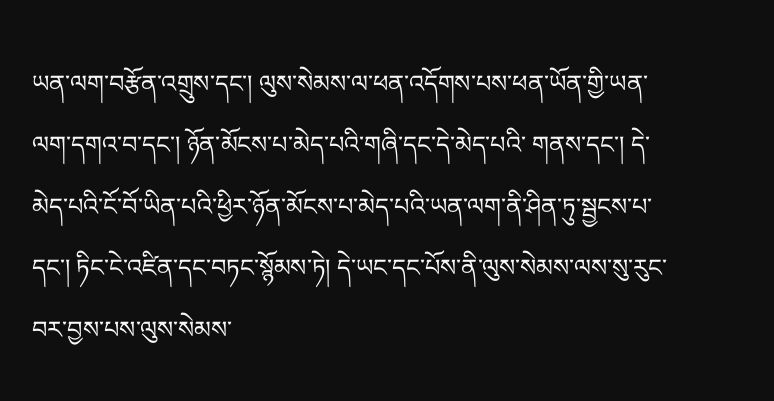ཡན་ལག་བརྩོན་འགྲུས་དང་། ལུས་སེམས་ལ་ཕན་འདོགས་པས་ཕན་ཡོན་གྱི་ཡན་ལག་དགའ་བ་དང་། ཉོན་མོངས་པ་མེད་པའི་གཞི་དང་དེ་མེད་པའི་ གནས་དང་། དེ་མེད་པའི་ངོ་བོ་ཡིན་པའི་ཕྱིར་ཉོན་མོངས་པ་མེད་པའི་ཡན་ལག་ནི་ཤིན་ཏུ་སྦྱངས་པ་དང་། ཏིང་ངེ་འཛིན་དང་བཏང་སྙོམས་ཏེ། དེ་ཡང་དང་པོས་ནི་ལུས་སེམས་ལས་སུ་རུང་བར་བྱས་པས་ལུས་སེམས་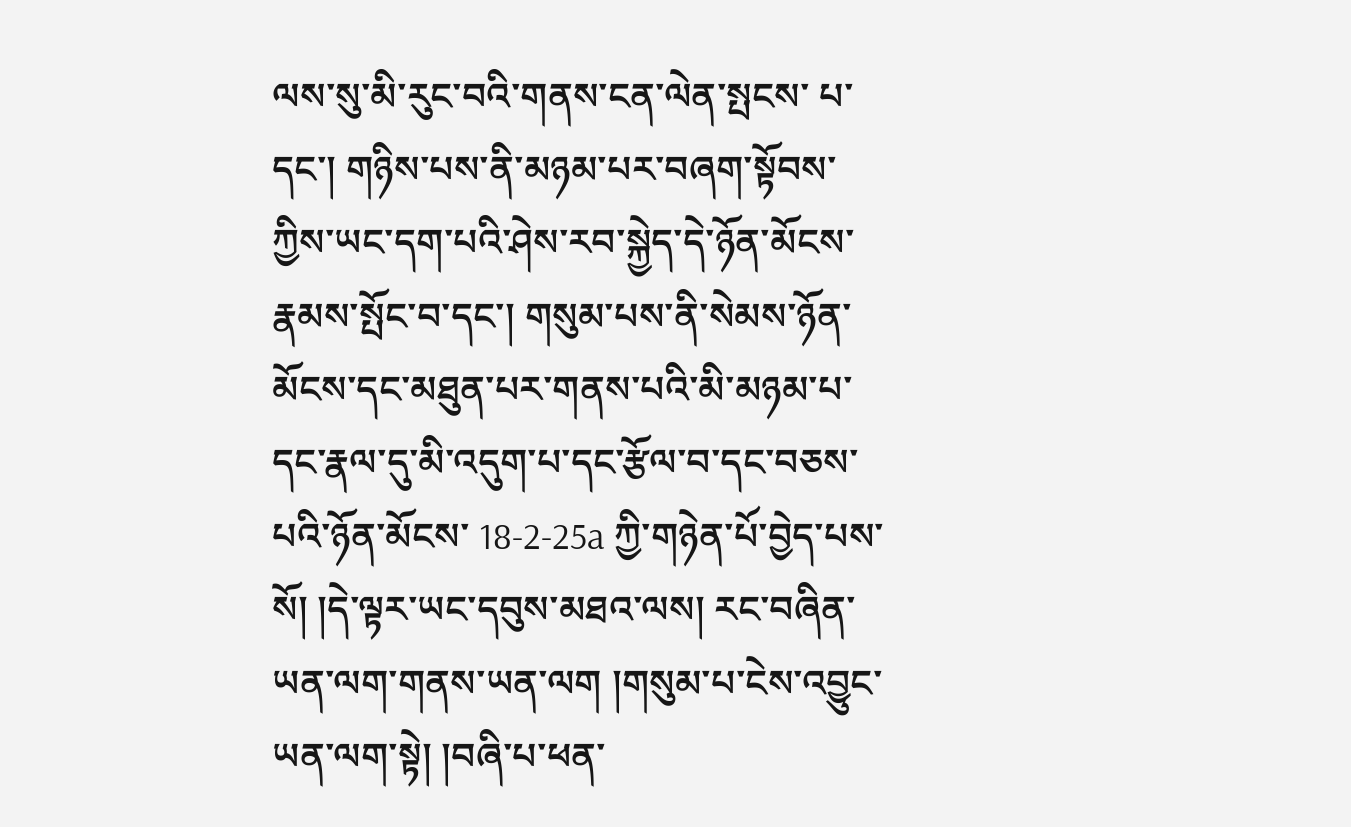ལས་སུ་མི་རུང་བའི་གནས་ངན་ལེན་སྤངས་ པ་དང་། གཉིས་པས་ནི་མཉམ་པར་བཞག་སྟོབས་ཀྱིས་ཡང་དག་པའི་ཤེས་རབ་སྐྱེད་དེ་ཉོན་མོངས་རྣམས་སྤོང་བ་དང་། གསུམ་པས་ནི་སེམས་ཉོན་མོངས་དང་མཐུན་པར་གནས་པའི་མི་མཉམ་པ་དང་རྣལ་དུ་མི་འདུག་པ་དང་རྩོལ་བ་དང་བཅས་པའི་ཉོན་མོངས་ 18-2-25a ཀྱི་གཉེན་པོ་བྱེད་པས་སོ། །དེ་ལྟར་ཡང་དབུས་མཐའ་ལས། རང་བཞིན་ཡན་ལག་གནས་ཡན་ལག །གསུམ་པ་ངེས་འབྱུང་ཡན་ལག་སྟེ། །བཞི་པ་ཕན་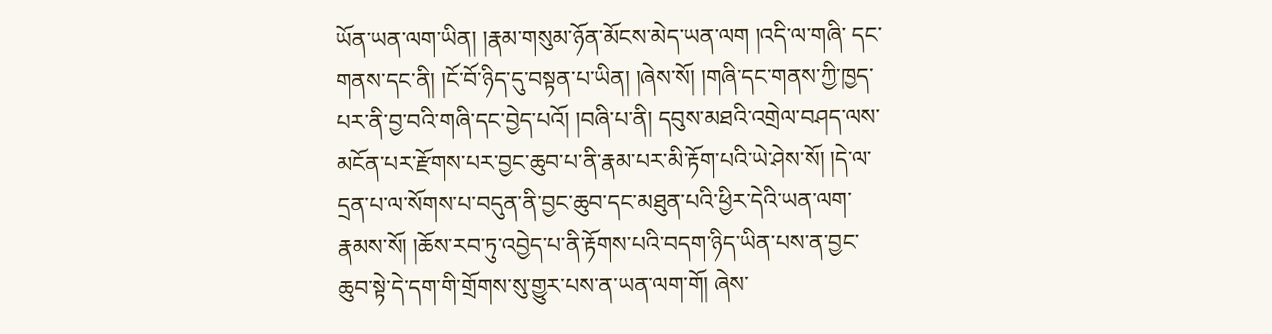ཡོན་ཡན་ལག་ཡིན། །རྣམ་གསུམ་ཉོན་མོངས་མེད་ཡན་ལག །འདི་ལ་གཞི་ དང་གནས་དང་ནི། །ངོ་བོ་ཉིད་དུ་བསྟན་པ་ཡིན། །ཞེས་སོ། །གཞི་དང་གནས་ཀྱི་ཁྱད་པར་ནི་བྱ་བའི་གཞི་དང་བྱེད་པའོ། །བཞི་པ་ནི། དབུས་མཐའི་འགྲེལ་བཤད་ལས་མངོན་པར་རྫོགས་པར་བྱང་ཆུབ་པ་ནི་རྣམ་པར་མི་རྟོག་པའི་ཡེ་ཤེས་སོ། །དེ་ལ་ དྲན་པ་ལ་སོགས་པ་བདུན་ནི་བྱང་ཆུབ་དང་མཐུན་པའི་ཕྱིར་དེའི་ཡན་ལག་རྣམས་སོ། །ཆོས་རབ་ཏུ་འབྱེད་པ་ནི་རྟོགས་པའི་བདག་ཉིད་ཡིན་པས་ན་བྱང་ཆུབ་སྟེ་དེ་དག་གི་གྲོགས་སུ་གྱུར་པས་ན་ཡན་ལག་གོ། ཞེས་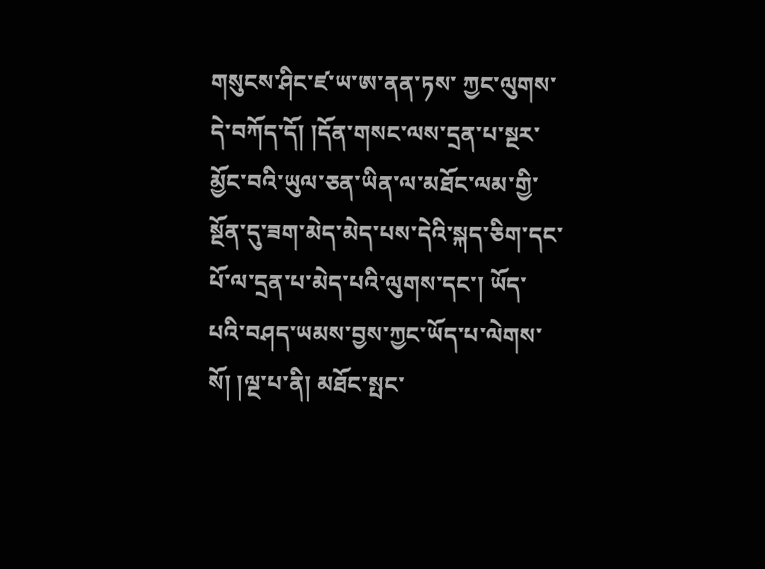གསུངས་ཤིང་ཛ་ཡ་ཨ་ནན་ཏས་ ཀྱང་ལུགས་དེ་བཀོད་དོ། །དོན་གསང་ལས་དྲན་པ་སྔར་མྱོང་བའི་ཡུལ་ཅན་ཡིན་ལ་མཐོང་ལམ་གྱི་སྔོན་དུ་ཟག་མེད་མེད་པས་དེའི་སྐད་ཅིག་དང་པོ་ལ་དྲན་པ་མེད་པའི་ལུགས་དང་། ཡོད་པའི་བཤད་ཡམས་བྱས་ཀྱང་ཡོད་པ་ལེགས་སོ། །ལྔ་པ་ནི། མཐོང་སྤང་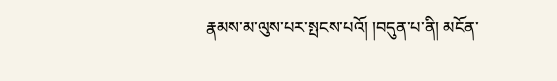རྣམས་མ་ལུས་པར་སྤངས་པའོ། །བདུན་པ་ནི། མངོན་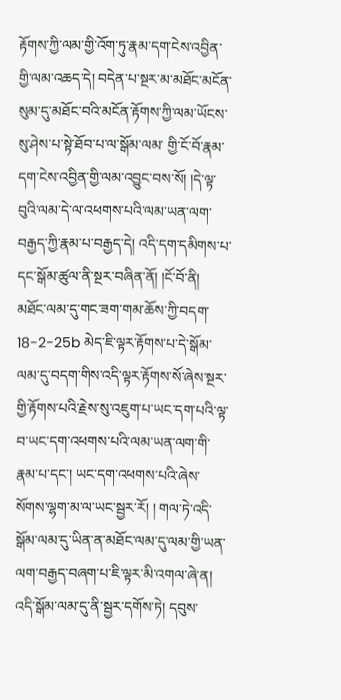རྟོགས་ཀྱི་ལམ་གྱི་འོག་ཏུ་རྣམ་དག་ངེས་འབྱིན་གྱི་ལམ་འཆད་དེ། བདེན་པ་སྔར་མ་མཐོང་མངོན་སུམ་དུ་མཐོང་བའི་མངོན་རྟོགས་ཀྱི་ལམ་ཡོངས་སུ་ཤེས་པ་སྟེ་ཐོབ་པ་ལ་སྒོམ་ལམ་ གྱི་ངོ་བོ་རྣམ་དག་ངེས་འབྱིན་གྱི་ལམ་འབྱུང་བས་སོ། །དེ་ལྟ་བུའི་ལམ་དེ་ལ་འཕགས་པའི་ལམ་ཡན་ལག་བརྒྱད་ཀྱི་རྣམ་པ་བརྒྱད་དེ། འདི་དག་དམིགས་པ་དང་སྒོམ་ཚུལ་ནི་སྔར་བཞིན་ནོ། །ངོ་བོ་ནི། མཐོང་ལམ་དུ་གང་ཟག་གམ་ཆོས་ཀྱི་བདག་ 18-2-25b མེད་ཇི་ལྟར་རྟོགས་པ་དེ་སྒོམ་ལམ་དུ་བདག་གིས་འདི་ལྟར་རྟོགས་སོ་ཞེས་སྔར་གྱི་རྟོགས་པའི་རྗེས་སུ་འཇུག་པ་ཡང་དག་པའི་ལྟ་བ་ཡང་དག་འཕགས་པའི་ལམ་ཡན་ལག་གི་རྣམ་པ་དང་། ཡང་དག་འཕགས་པའི་ཞེས་སོགས་ལྷག་མ་ལ་ཡང་སྦྱར་རོ། ། གལ་ཏེ་འདི་སྒོམ་ལམ་དུ་ཡིན་ན་མཐོང་ལམ་དུ་ལམ་གྱི་ཡན་ལག་བརྒྱད་བཞག་པ་ཇི་ལྟར་མི་འགལ་ཞེ་ན། འདི་སྒོམ་ལམ་དུ་ནི་སྦྱར་དགོས་ཏེ། དབུས་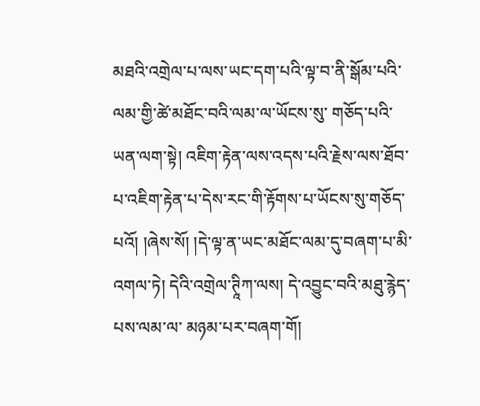མཐའི་འགྲེལ་པ་ལས་ཡང་དག་པའི་ལྟ་བ་ནི་སྒོམ་པའི་ལམ་གྱི་ཚེ་མཐོང་བའི་ལམ་ལ་ཡོངས་སུ་ གཅོད་པའི་ཡན་ལག་སྟེ། འཇིག་རྟེན་ལས་འདས་པའི་རྗེས་ལས་ཐོབ་པ་འཇིག་རྟེན་པ་དེས་རང་གི་རྟོགས་པ་ཡོངས་སུ་གཅོད་པའོ། །ཞེས་སོ། །དེ་ལྟ་ན་ཡང་མཐོང་ལམ་དུ་བཞག་པ་མི་འགལ་ཏེ། དེའི་འགྲེལ་ཊཱིཀ་ལས། དེ་འབྱུང་བའི་མཐུ་རྙེད་པས་ལམ་ལ་ མཉམ་པར་བཞག་གོ།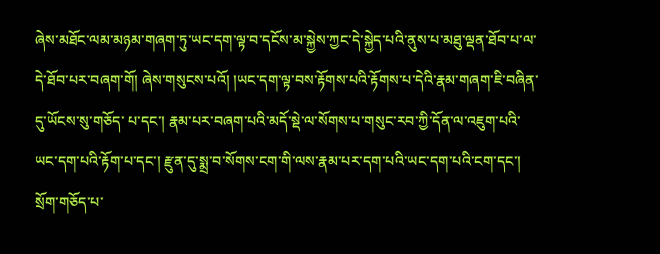ཞེས་མཐོང་ལམ་མཉམ་གཞག་ཏུ་ཡང་དག་ལྟ་བ་དངོས་མ་སྐྱེས་ཀྱང་དེ་སྐྱེད་པའི་ནུས་པ་མཐུ་ལྡན་ཐོབ་པ་ལ་དེ་ཐོབ་པར་བཞག་གོ། ཞེས་གསུངས་པའོ། །ཡང་དག་ལྟ་བས་རྟོགས་པའི་རྟོགས་པ་དེའི་རྣམ་གཞག་ཇི་བཞིན་དུ་ཡོངས་སུ་གཅོད་ པ་དང་། རྣམ་པར་བཞག་པའི་མདོ་སྡེ་ལ་སོགས་པ་གསུང་རབ་ཀྱི་དོན་ལ་འཇུག་པའི་ཡང་དག་པའི་རྟོག་པ་དང་། རྫུན་དུ་སྨྲ་བ་སོགས་ངག་གི་ལས་རྣམ་པར་དག་པའི་ཡང་དག་པའི་ངག་དང་། སྲོག་གཅོད་པ་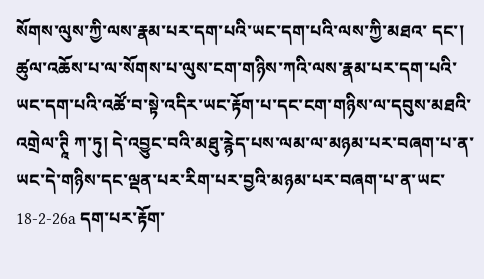སོགས་ལུས་ཀྱི་ལས་རྣམ་པར་དག་པའི་ཡང་དག་པའི་ལས་ཀྱི་མཐའ་ དང་། ཚུལ་འཆོས་པ་ལ་སོགས་པ་ལུས་ངག་གཉིས་ཀའི་ལས་རྣམ་པར་དག་པའི་ཡང་དག་པའི་འཚོ་བ་སྟེ་འདིར་ཡང་རྟོག་པ་དང་ངག་གཉིས་ལ་དབུས་མཐའི་འགྲེལ་ཊཱི ཀ་ཏུ། དེ་འབྱུང་བའི་མཐུ་རྙེད་པས་ལམ་ལ་མཉམ་པར་བཞག་པ་ན་ཡང་དེ་གཉིས་དང་ལྡན་པར་རིག་པར་བྱའི་མཉམ་པར་བཞག་པ་ན་ཡང་ 18-2-26a དག་པར་རྟོག་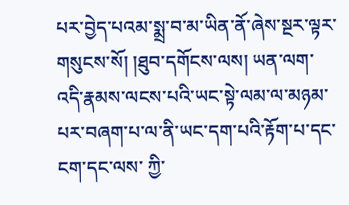པར་བྱེད་པའམ་སྨྲ་བ་མ་ཡིན་ནོ་ཞེས་སྔར་ལྟར་གསུངས་སོ། །ཐུབ་དགོངས་ལས། ཡན་ལག་འདི་རྣམས་ལངས་པའི་ཡང་སྟེ་ལམ་ལ་མཉམ་པར་བཞག་པ་ལ་ནི་ཡང་དག་པའི་རྟོག་པ་དང་ངག་དང་ལས་ ཀྱི་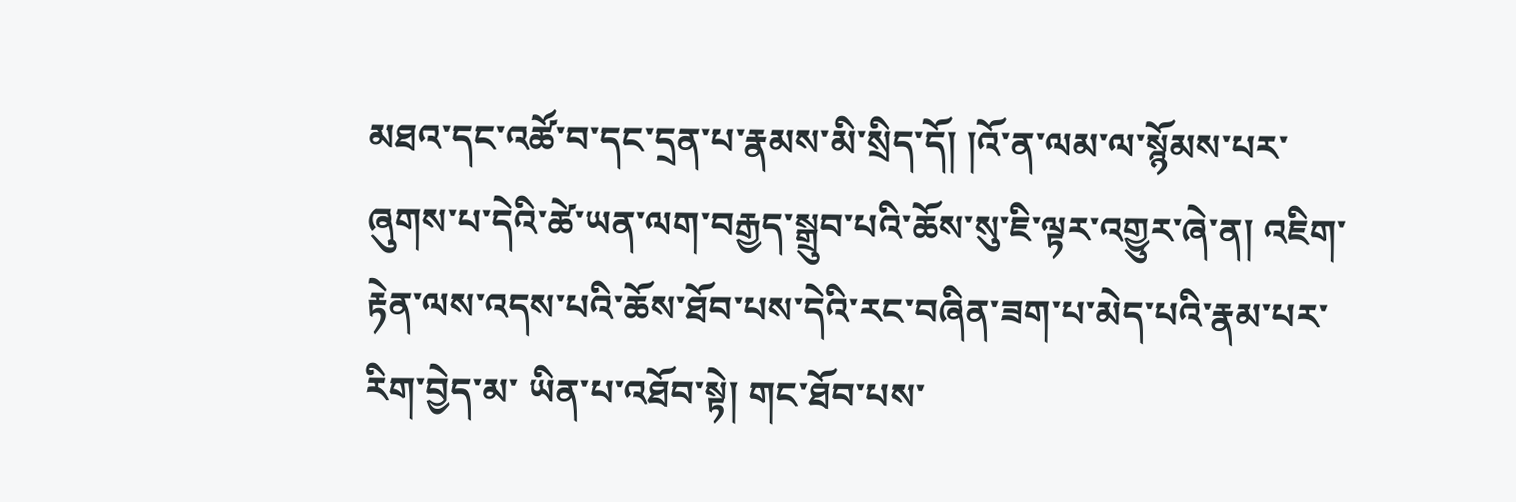མཐའ་དང་འཚོ་བ་དང་དྲན་པ་རྣམས་མི་སྲིད་དོ། །འོ་ན་ལམ་ལ་སྙོམས་པར་ཞུགས་པ་དེའི་ཚེ་ཡན་ལག་བརྒྱད་སྒྲུབ་པའི་ཆོས་སུ་ཇི་ལྟར་འགྱུར་ཞེ་ན། འཇིག་རྟེན་ལས་འདས་པའི་ཆོས་ཐོབ་པས་དེའི་རང་བཞིན་ཟག་པ་མེད་པའི་རྣམ་པར་རིག་བྱེད་མ་ ཡིན་པ་འཐོབ་སྟེ། གང་ཐོབ་པས་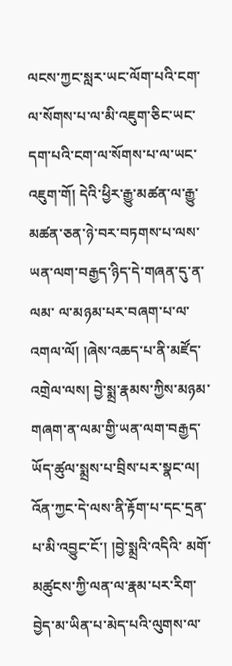ལངས་ཀྱང་སླར་ཡང་ལོག་པའི་ངག་ལ་སོགས་པ་ལ་མི་འཇུག་ཅིང་ཡང་དག་པའི་ངག་ལ་སོགས་པ་ལ་ཡང་འཇུག་གོ། དེའི་ཕྱིར་རྒྱུ་མཚན་ལ་རྒྱུ་མཚན་ཅན་ཉེ་བར་བཏགས་པ་ལས་ཡན་ལག་བརྒྱད་ཉིད་དེ་གཞན་དུ་ན་ལམ་ ལ་མཉམ་པར་བཞག་པ་ལ་འགལ་ལོ། །ཞེས་འཆད་པ་ནི་མཛོད་འགྲེལ་ལས། བྱེ་སྨྲ་རྣམས་ཀྱིས་མཉམ་གཞག་ན་ལམ་གྱི་ཡན་ལག་བརྒྱད་ཡོད་ཚུལ་སྨྲས་པ་བྲིས་པར་སྣང་ལ། འོན་ཀྱང་དེ་ལས་ནི་རྟོག་པ་དང་དྲན་པ་མི་འབྱུང་ངོ་། །བྱེ་སྨྲའི་འདིའི་ མགོ་མཚུངས་ཀྱི་ལན་ལ་རྣམ་པར་རིག་བྱེད་མ་ཡིན་པ་མེད་པའི་ལུགས་ལ་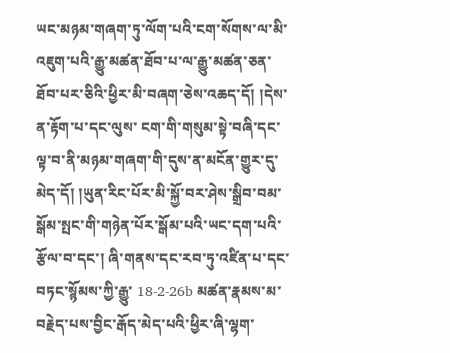ཡང་མཉམ་གཞག་ཏུ་ལོག་པའི་ངག་སོགས་ལ་མི་འཇུག་པའི་རྒྱུ་མཚན་ཐོབ་པ་ལ་རྒྱུ་མཚན་ཅན་ཐོབ་པར་ཅིའི་ཕྱིར་མི་བཞག་ཅེས་འཆད་དོ། །དེས་ན་རྟོག་པ་དང་ལུས་ ངག་གི་གསུམ་སྟེ་བཞི་དང་ལྟ་བ་ནི་མཉམ་གཞག་གི་དུས་ན་མངོན་གྱུར་དུ་མེད་དོ། །ཡུན་རིང་པོར་མི་སྐྱོ་བར་ཤེས་སྒྲིབ་བམ་སྒོམ་སྤང་གི་གཉེན་པོར་སྒོམ་པའི་ཡང་དག་པའི་རྩོལ་བ་དང་། ཞི་གནས་དང་རབ་ཏུ་འཛིན་པ་དང་བཏང་སྙོམས་ཀྱི་རྒྱུ་ 18-2-26b མཚན་རྣམས་མ་བརྗེད་པས་བྱིང་རྒོད་མེད་པའི་ཕྱིར་ཞི་ལྷག་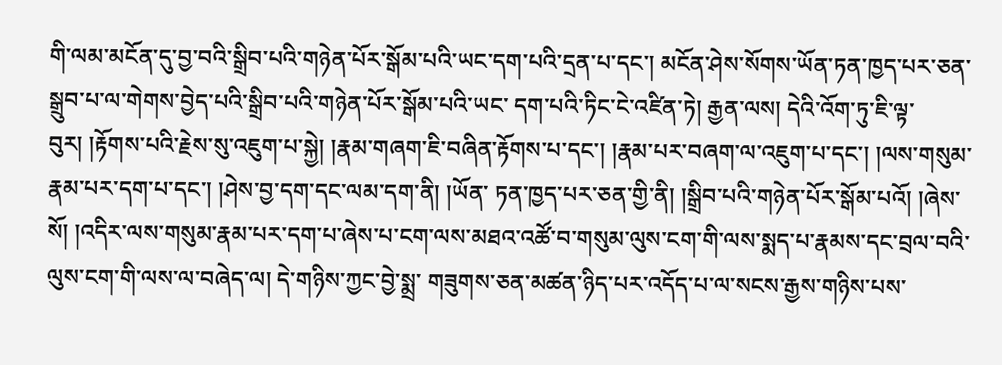གི་ལམ་མངོན་དུ་བྱ་བའི་སྒྲིབ་པའི་གཉེན་པོར་སྒོམ་པའི་ཡང་དག་པའི་དྲན་པ་དང་། མངོན་ཤེས་སོགས་ཡོན་ཏན་ཁྱད་པར་ཅན་སྒྲུབ་པ་ལ་གེགས་བྱེད་པའི་སྒྲིབ་པའི་གཉེན་པོར་སྒོམ་པའི་ཡང་ དག་པའི་ཏིང་ངེ་འཛིན་ཏེ། རྒྱན་ལས། དེའི་འོག་ཏུ་ཇི་ལྟ་བུར། །རྟོགས་པའི་རྗེས་སུ་འཇུག་པ་སྐྱེ། །རྣམ་གཞག་ཇི་བཞིན་རྟོགས་པ་དང་། །རྣམ་པར་བཞག་ལ་འཇུག་པ་དང་། །ལས་གསུམ་རྣམ་པར་དག་པ་དང་། །ཤེས་བྱ་དག་དང་ལམ་དག་ནི། །ཡོན་ ཏན་ཁྱད་པར་ཅན་གྱི་ནི། །སྒྲིབ་པའི་གཉེན་པོར་སྒོམ་པའོ། །ཞེས་སོ། །འདིར་ལས་གསུམ་རྣམ་པར་དག་པ་ཞེས་པ་ངག་ལས་མཐའ་འཚོ་བ་གསུམ་ལུས་ངག་གི་ལས་སྨད་པ་རྣམས་དང་བྲལ་བའི་ལུས་ངག་གི་ལས་ལ་བཞེད་ལ། དེ་གཉིས་ཀྱང་བྱེ་སྨྲ་ གཟུགས་ཅན་མཚན་ཉིད་པར་འདོད་པ་ལ་སངས་རྒྱས་གཉིས་པས་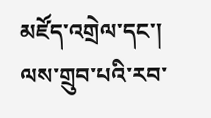མཛོད་འགྲེལ་དང་། ལས་གྲུབ་པའི་རབ་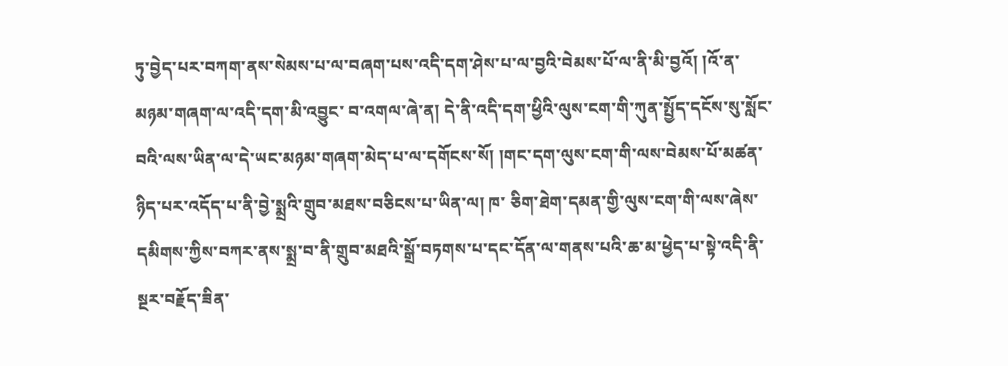ཏུ་བྱེད་པར་བཀག་ནས་སེམས་པ་ལ་བཞག་པས་འདི་དག་ཤེས་པ་ལ་བྱའི་བེམས་པོ་ལ་ནི་མི་བྱའོ། །འོ་ན་མཉམ་གཞག་ལ་འདི་དག་མི་འབྱུང་ བ་འགལ་ཞེ་ན། དེ་ནི་འདི་དག་ཕྱིའི་ལུས་ངག་གི་ཀུན་སྤྱོད་དངོས་སུ་སློང་བའི་ལས་ཡིན་ལ་དེ་ཡང་མཉམ་གཞག་མེད་པ་ལ་དགོངས་སོ། །གང་དག་ལུས་ངག་གི་ལས་བེམས་པོ་མཚན་ཉིད་པར་འདོད་པ་ནི་བྱེ་སྨྲའི་གྲུབ་མཐས་བཅིངས་པ་ཡིན་ལ། ཁ་ ཅིག་ཐེག་དམན་གྱི་ལུས་ངག་གི་ལས་ཞེས་དམིགས་ཀྱིས་བཀར་ནས་སྨྲ་བ་ནི་གྲུབ་མཐའི་སྒྲོ་བཏགས་པ་དང་དོན་ལ་གནས་པའི་ཆ་མ་ཕྱེད་པ་སྟེ་འདི་ནི་སྔར་བརྗོད་ཟིན་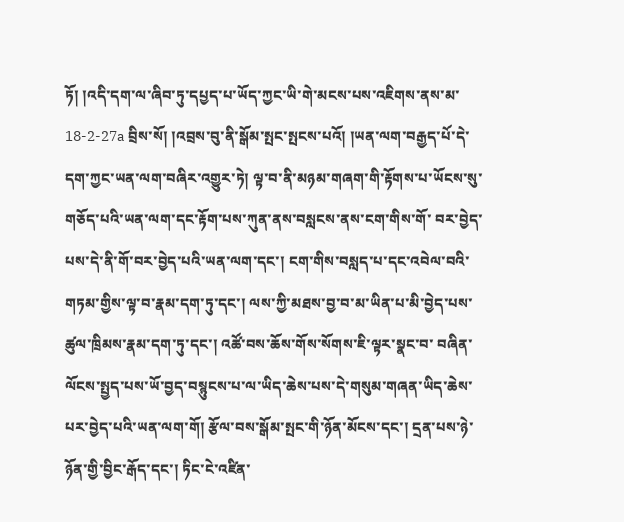ཏོ། །འདི་དག་ལ་ཞིབ་ཏུ་དཔྱད་པ་ཡོད་ཀྱང་ཡི་གེ་མངས་པས་འཇིགས་ནས་མ་ 18-2-27a བྲིས་སོ། །འབྲས་བུ་ནི་སྒོམ་སྤང་སྤངས་པའོ། །ཡན་ལག་བརྒྱད་པོ་དེ་དག་ཀྱང་ཡན་ལག་བཞིར་འགྱུར་ཏེ། ལྟ་བ་ནི་མཉམ་གཞག་གི་རྟོགས་པ་ཡོངས་སུ་གཅོད་པའི་ཡན་ལག་དང་རྟོག་པས་ཀུན་ནས་བསླངས་ནས་ངག་གིས་གོ་ བར་བྱེད་པས་དེ་ནི་གོ་བར་བྱེད་པའི་ཡན་ལག་དང་། ངག་གིས་བསླད་པ་དང་འབེལ་བའི་གཏམ་གྱིས་ལྟ་བ་རྣམ་དག་ཏུ་དང་། ལས་ཀྱི་མཐས་བྱ་བ་མ་ཡིན་པ་མི་བྱེད་པས་ཚུལ་ཁྲིམས་རྣམ་དག་ཏུ་དང་། འཚོ་བས་ཆོས་གོས་སོགས་ཇི་ལྟར་སྣང་བ་ བཞིན་ལོངས་སྤྱད་པས་ཡོ་བྱད་བསྙུངས་པ་ལ་ཡིད་ཆེས་པས་དེ་གསུམ་གཞན་ཡིད་ཆེས་པར་བྱེད་པའི་ཡན་ལག་གོ། རྩོལ་བས་སྒོམ་སྤང་གི་ཉོན་མོངས་དང་། དྲན་པས་ཉེ་ཉོན་གྱི་བྱིང་རྒོད་དང་། ཏིང་ངེ་འཛིན་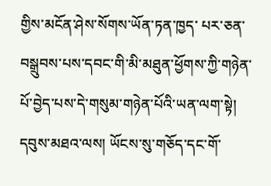གྱིས་མངོན་ཤེས་སོགས་ཡོན་ཏན་ཁྱད་ པར་ཅན་བསྒྲུབས་པས་དབང་གི་མི་མཐུན་ཕྱོགས་ཀྱི་གཉེན་པོ་བྱེད་པས་དེ་གསུམ་གཉེན་པོའི་ཡན་ལག་སྟེ། དབུས་མཐའ་ལས། ཡོངས་སུ་གཅོད་དང་གོ་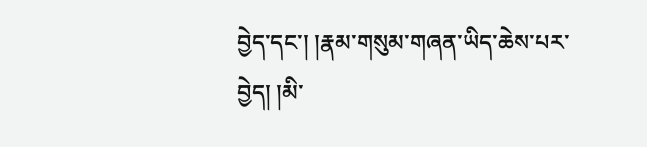བྱེད་དང་། །རྣམ་གསུམ་གཞན་ཡིད་ཆེས་པར་བྱེད། །མི་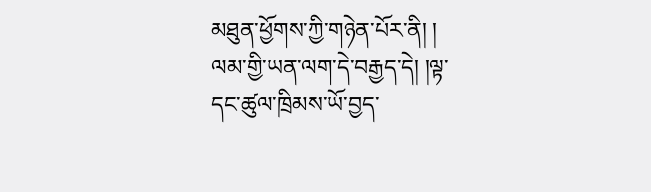མཐུན་ཕྱོགས་ཀྱི་གཉེན་པོར་ནི། ། ལམ་གྱི་ཡན་ལག་དེ་བརྒྱད་དེ། །ལྟ་དང་ཚུལ་ཁྲིམས་ཡོ་བྱད་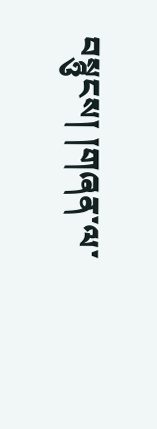བསྙུངས། །གཞན་ལ་